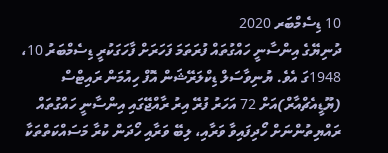10 ޑިސެމްބަރ 2020
ދުނިޔޭގެ އިންސާނީ ހައްގުތައް ފުރަތަމަ ފަހަރަށް ފާހަގަކުރީ ޑިސެމްބަރު 10، 1948ގަ އެވެ. ޔުނިވާސަލް ޑިކްލަރޭޝަން އޮފް ހިއުމަން ރައިޓްސް (ޔޫޑީއެޗްއާރް)އަށް 72 އަހަރު ފުރޭ އިރު ރާއްޖޭގައި އިންސާނީ ހައްގުތައް ރައްޔިތުންނަށް ހޯދިފައިވާ ވަރާއި، ލިބޭ ވަރާއި ހޯދަން ކުރާ މަސައްކަތްތަކާ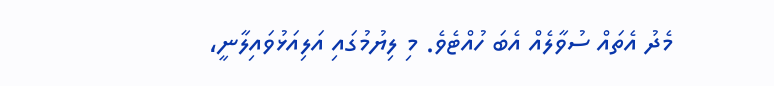މެދު އެތައް ސުވާލެއް އެބަ ހުއްޓެވެ. މި ލިޔުމުގައި އަލިއަޅުވައިލާނީ،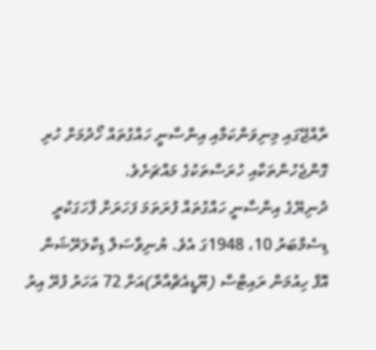ރާއްޖޭގައި މިނިވަންކަމާއި އިންސާނީ ހައްގުތައް ހޯދުމަށް ހުރި ގޮންޖެހުންތަކާއި ހުރަސްތަކުގެ މައްޗަށެވެ.
ދުނިޔޭގެ އިންސާނީ ހައްގުތައް ފުރަތަމަ ފަހަރަށް ފާހަގަކުރީ ޑިސެމްބަރު 10، 1948ގަ އެވެ. ޔުނިވާސަލް ޑިކްލަރޭޝަން އޮފް ހިއުމަން ރައިޓްސް (ޔޫޑީއެޗްއާރް)އަށް 72 އަހަރު ފުރޭ އިރު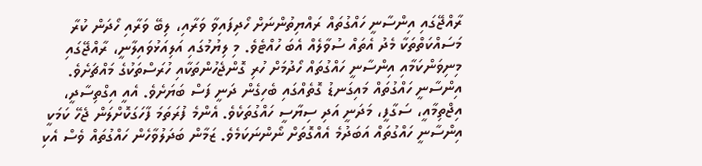ރާއްޖޭގައި އިންސާނީ ހައްގުތައް ރައްޔިތުންނަށް ހޯދިފައިވާ ވަރާއި، ލިބޭ ވަރާއި ހޯދަން ކުރާ މަސައްކަތްތަކާ މެދު އެތައް ސުވާލެއް އެބަ ހުއްޓެވެ. މި ލިޔުމުގައި އަލިއަޅުވައިލާނީ، ރާއްޖޭގައި މިނިވަންކަމާއި އިންސާނީ ހައްގުތައް ހޯދުމަށް ހުރި ގޮންޖެހުންތަކާއި ހުރަސްތަކުގެ މައްޗަށެވެ.
އިންސާނީ ހައްގުތައް މައިގަނޑު ގޮތެއްގައި ބެހިގެން ދަނީ ފަސް ބަޔަށެވެ. އެއީ އިގްތިސާދީ، އިޖްތިމާއީ، ސަގާފީ، މަދަނީ އަދި ސިޔާސީ ހައްގުތަކެވެ. އެންމެ ފުރަތަމަ ފާހަގަކޮށްލަން ޖެހޭ ކަމަކީ އިންސާނީ ހައްގުތައް އަބަދުމެ އެއްގޮތަށް ނޯންނަކަމެވެ. ޒަމާން ބަދަލުވާހެން ހައްގުތައް ވެސް އެކި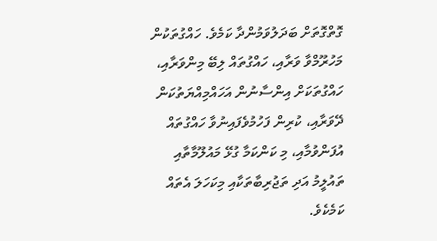ގޮތްގޮތަށް ބަދަލުވަމުންދާ ކަމެވެ. ހައްގުތަކުން މަހުރޫމްވާ ވަރާއި، ހައްގުތައް ލިބޭ މިންވަރާއި، ހައްގުތަކަށް އިންސާނުން އަހައްމިއްޔަތުކަން ދޭވަރާއި، ކުރިން ފަހުމުވެފައިނުވާ ހައްގުތައް އުފަންވުމާއި، މި ކަންކަމާ ގުޅޭ މައުލޫމާތާއި ތައުލީމު އަދި ތަޖުރިބާތަކާއި މިކަހަލަ އެތައް ކަމެކެވެ.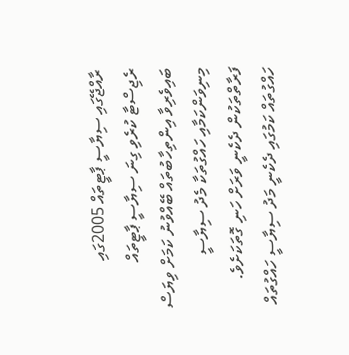ރާއްޖޭގައި ސިޔާސީ ޕާޓީތައް 2005ގައި ރެޖިސްޓާ ކުރެވި ގިނަ ސިޔާސީ ޕާޓީތައް ބައިވެރިވާ އިންތިހާބުތައް ބޭއްވުނު ކަމަށް ވިޔަސް މިނިވަންކަމާއި ހައްގުތަކާ މެދު ސިޔާސީ ފަރާތްތަކުން ދެކެނީ ވަރަށް ހަނި ގޮތަކަށެވެ. ހައްގުތައް ކަމުގައި ދެކެނީ މަދު ސިޔާސީ ހައްގުތައް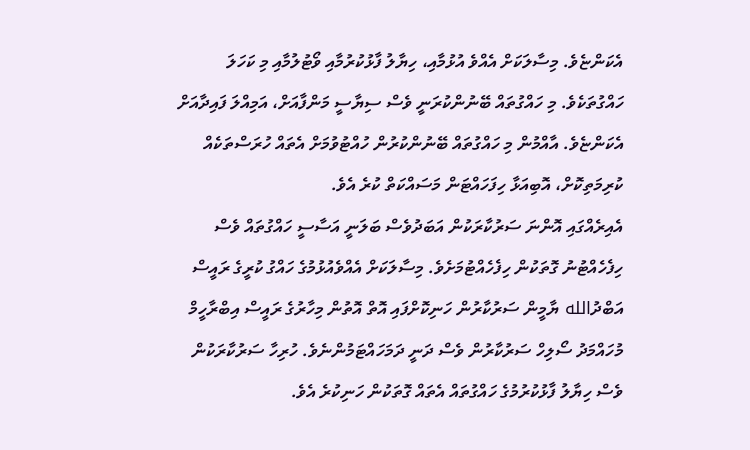އެކަންޏެވެ. މިސާލަކަށް އެއްވެ އުޅުމާއި، ހިޔާލު ފާޅުކުރުމާއި ވޯޓުލުމާއި މި ކަހަލަ ހައްގުތަކެވެ. މި ހައްގުތައް ބޭނުންކުރަނީ ވެސް ސިޔާސީ މަންފާއަށް، އަމިއްލަ ފައިދާއަށް އެކަންޏެވެ. އާއްމުން މި ހައްގުތައް ބޭނުންކުރުން ހުއްޓުވުމަށް އެތައް ހުރަސްތަކެއް ކުރިމަތިކޮށް، އޮބިއަޅާ ހިފަހައްޓަން މަސައްކަތް ކުރެ އެވެ.
އެއިރެއްގައި އޮންނަ ސަރުކާރަކުން އަބަދުވެސް ބަލަނީ އަސާސީ ހައްގުތައް ވެސް ހިފެހެއްޓުނު ގޮތަކުން ހިފެހެއްޓުމަށެވެ. މިސާލަކަށް އެއްވެއުޅުމުގެ ހައްގު ކުރީގެ ރައީސް އަބްދުالله ޔާމީން ސަރުކާރުން ހަނިކޮށްފައި އޮތް އޮތުން މިހާރުގެ ރައީސް އިބްރާހީމް މުހައްމަދު ސޯލިހް ސަރުކާރުން ވެސް ދަނީ ދަމަހައްޓަމުންނެވެ. ހުރިހާ ސަރުކާރަކުން ވެސް ހިޔާލު ފާޅުކުރުމުގެ ހައްގުތައް އެތައް ގޮތަކުން ހަނިކުރެ އެވެ.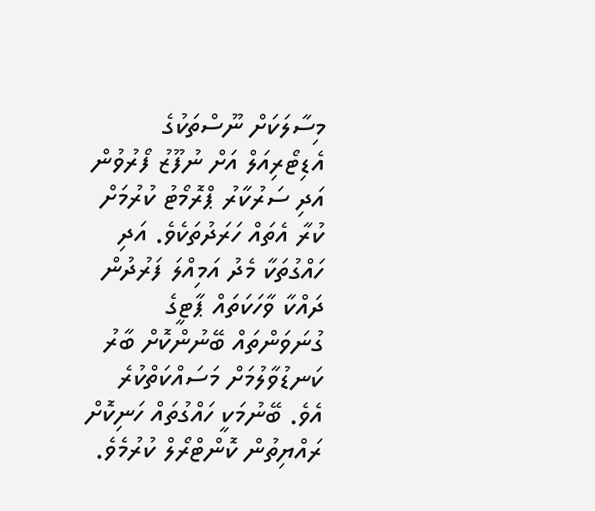މިސާލަކަށް ނޫސްތަކުގެ އެޑިޓޯރިއަލް އަށް ނުފޫޒު ފޯރުވުން އަދި ސަރުކާރު ޕްރޮމޯޓު ކުރުމަށް ކުރާ އެތައް ހަރަދުތަކެވެ. އަދި ހައްގުތަކާ މެދު އަމިއްލަ ފަރުދުން ދައްކާ ވާހަކަތައް ޕާޓީގެ ގުނަވަންތައް ބޭނުންކޮށް ބާރު ކަނޑުވާލުމަށް މަސައްކަތްކުރެ އެވެ. ބޭނުމަކީ ހައްގުތައް ހަނިކޮށް ރައްޔިތުން ކޮންޓްރޯލް ކުރުމެވެ.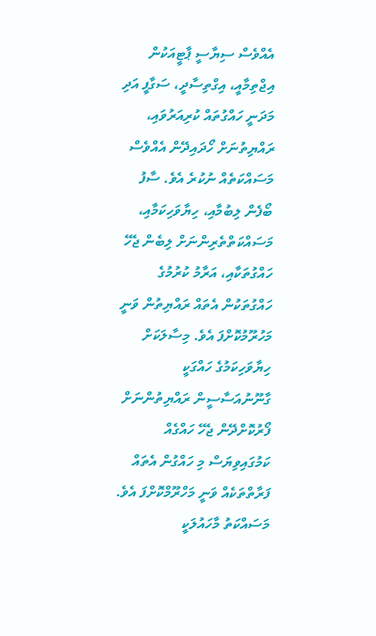އެއްވެސް ސިޔާސީ ޕާޓީއަކުން އިޖްތިމާއީ، އިގްތިސާދީ، ސަގާފީ އަދި މަދަނީ ހައްގުތައް ކުރިއަރުވައި، ރައްޔިތުނަށް ހޯދައިދޭން އެއްވެސް މަސައްކަތެއް ނުކުރެ އެވެ. ސާފު ބޯފެން ލިބުމާއި، ހިޔާވަހިކަމާއި، މަސައްކަތްތެރިންނަށް ލިބެން ޖެހޭ ހައްގުތަކާއި، އަރާމު ކުރުމުގެ ހައްގުތަކުން އެތައް ރައްޔިތުން ވަނީ މަހުރޫމުކޮށްފަ އެވެ. މިސާލަކަށް ހިޔާވަހިކަމުގެ ހައްގަކީ ގާނޫނުއަސާސީން ރައްޔިތުންނަށް ފޯރުކޮށްދޭން ޖެހޭ ހައްގެއް ކަމުގައިވިޔަސް މި ހައްގުން އެތައް ފަރާތްތަކެއް ވަނީ މަހްރޫމްކޮށްފަ އެވެ.
މަސައްކަތު މާހައުލަކީ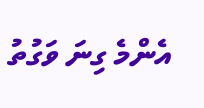އެންމެ ގިނަ ވަގުތު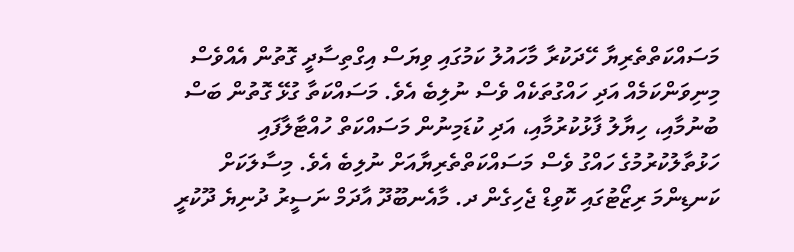މަސައްކަތްތެރިޔާ ހޭދަކުރާ މާހައުލު ކަމުގައި ވިޔަސް އިގްތިސާދީ ގޮތުން އެއްވެސް މިނިވަންކަމެއް އަދި ހައްގުތަކެއް ވެސް ނުލިބެ އެވެ. މަސައްކަތާ ގުޅޭ ގޮތުން ބަސް ބުނުމާއި، ހިޔާލު ފާޅުކުރުމާއި، އަދި ކުޑަމިނުން މަސައްކަތް ހުއްޓާލާފައި ހަޅުތާލުކުރުމުގެ ހައްގު ވެސް މަސައްކަތްތެރިޔާއަށް ނުލިބެ އެވެ. މިސާލަކަށް ކަނޑިންމަ ރިޒޯޓުގައި ކޮވިޑް ޖެހިގެން ދ. މާއެނބޫދޫ އާދަމް ނަސީރު ދުނިޔެ ދޫކުރީ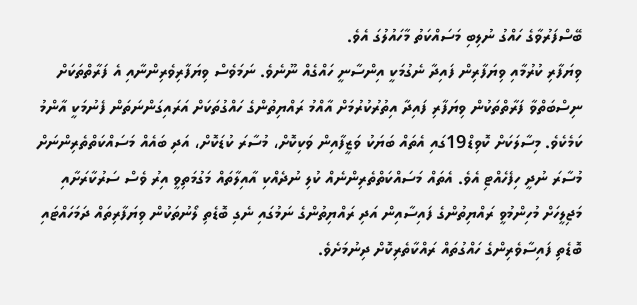ބޭސްފަރުވާގެ ހައްގު ނުލިބި މަސައްކަތު މާހައުލުގަ އެވެ.
ވިޔަފާރި ކުރުމާއި ވިޔަފާރިން ފައިދާ ނެގުމަކީ އިންސާނީ ހައްގެއް ނޫނެވެ. ނަމަވެސް ވިޔަފާރިވެރިންނާއި އެ ފަރާތްތަކަށް ނިސްބަތްވާ ފަރާތްތަކުން ވިޔަފާރި ފައިދާ އިތުރުކުރުމަށް އާއްމު ރައްޔިތުންގެ ހައްގުތަކަށް އަރައިގަންނަތަން ފެނުމަކީ އާންމު ކަމެކެވެ. މިސާލަކަށް ކޮވިޑް19ގައި އެތައް ބަޔަކު ވަޒީފާއިން ވަކިކޮށް، މުސާރަ ކުޑަކޮށް، އަދި ބައެއް މަސައްކަތްތެރިންނަށް މުސާރަ ނުދީ ހިފެހެއްޓި އެވެ. އެތައް މަސައްކަތްތެރިންނެއް ކުލި ނުދެއްކި އާއިލާތައް މަގުމަތިވީ އިރު ވެސް ސަރުކާރަށާއި މަޖިލީހަށް މުހިންމުވީ ރައްޔިތުންގެ ފައިސާއިން އަދި ރައްޔިތުންގެ ނަމުގައި ނެގި ބޮޑެތި ލޯނުތަކުން ވިޔަފާރިތައް ދަމަހައްޓައި ބޮޑެތި ފައިސާވެރިންގެ ހައްގުތައް ރައްކާތެރިކޮށް ދިނުމަށެވެ.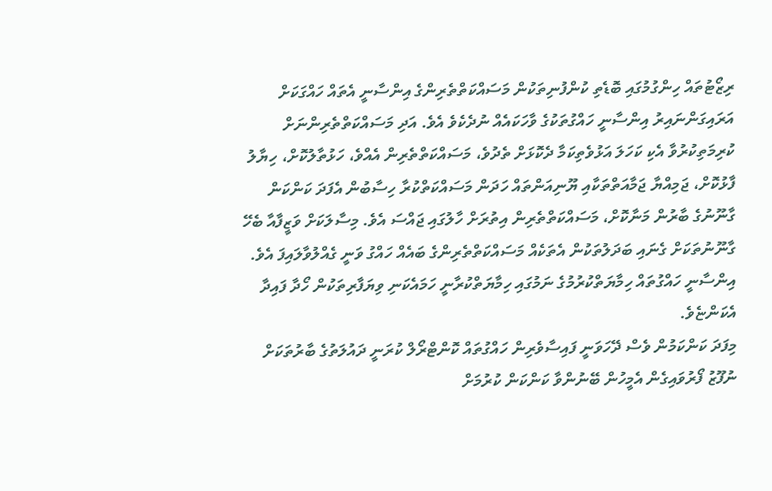ރިޒޯޓުތައް ހިންގުމުގައި ބޮޑެތި ކުންފުނިތަކުން މަސައްކަތްތެރިންގެ އިންސާނީ އެތައް ހައްގަކަށް އަރައިގަންނައިރު އިންސާނީ ހައްގުތަކުގެ ވާހަކައެއް ނުދެކެވެ އެވެ. އަދި މަސައްކަތްތެރިންނަށް ކުރިމަތިކުރުވާ އެކި ކަހަލަ އަޅުވެތިކަމާ ދެކޮޅަށް ތެދުވެ، މަސައްކަތްތެރިން އެއްވެ، ހަޅުތާލުކޮށް، ހިޔާލު ފާޅުކޮށް، ޖަމިއްޔާ ޖަމާއަތްތަކާއި ޔޫނިއަންތައް ހަދަން މަސައްކަތްކުރާ ހިސާބުން އެފަދަ ކަންކަން ގާނޫނުގެ ބާރުން މަނާކޮށް، މަސައްކަތްތެރިން އިތުރަށް ހާލުގައި ޖައްސަ އެވެ. މިސާލަކަށް ވަޒީފާއާ ބެހޭ ގާނޫނުތަކަށް ގެނައި ބަދަލުތަކުން އެތަކެއް މަސައްކަތްތެރިންގެ ބައެއް ހައްގު ވަނީ ގެއްލުވާލައިފަ އެވެ. އިންސާނީ ހައްގުތައް ހިމާޔަތްކުރުމުގެ ނަމުގައި ހިމާޔަތްކުރާނީ ހަމައެކަނި ވިޔަފާރިތަކުން ހޯދާ ފައިދާ އެކަންޏެވެ.
މިފަދަ ކަންކަމުން ވެސް ދޭހަވަނީ ފައިސާވެރިން ހައްގުތައް ކޮންޓްރޯލް ކުރަނީ ދައުލަތުގެ ބާރުތަކަށް ނުފޫޒު ފޯރުވައިގެން އެމީހުން ބޭނުންވާ ކަންކަން ކުރުމަށް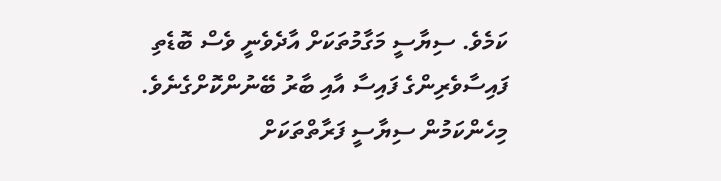ކަމެވެ. ސިޔާސީ މަގާމުތަކަށް އާދެވެނީ ވެސް ބޮޑެތި ފައިސާވެރިންގެ ފައިސާ އާއި ބާރު ބޭނުންކޮށްގެނެވެ. މިހެންކަމުން ސިޔާސީ ފަރާތްތަކަށް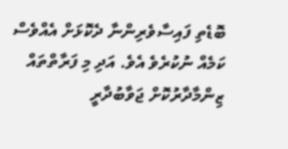ބޮޑެތި ފައިސާވެރިންނާ ދެކޮޅަށް އެއްވެސް ކަމެއް ނުކުރެވެ އެވެ. އަދި މި ފަރާތްތައް ޒިންމާދާރުކޮށް ޖަވާބުދާރީ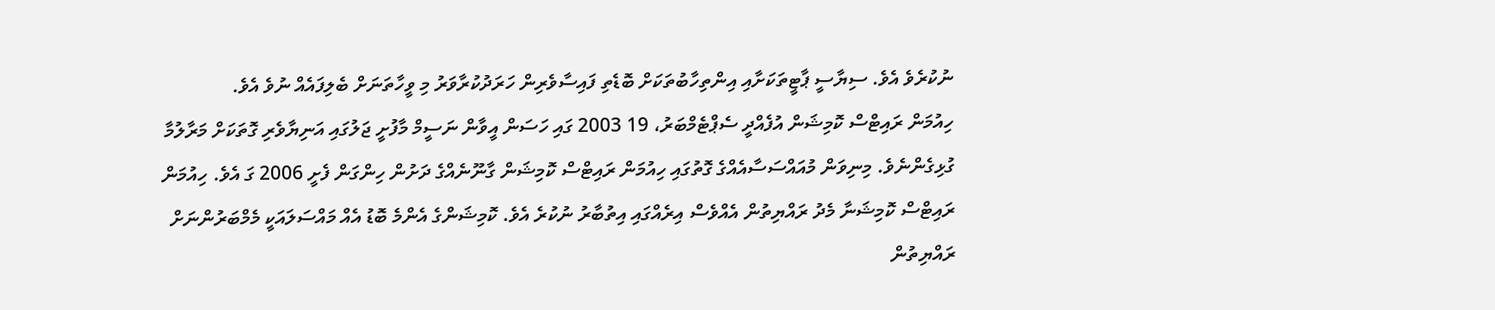ނުކުރެވެ އެވެ. ސިޔާސީ ޕާޓީތަކަށާއި އިންތިހާބުތަކަށް ބޮޑެތި ފައިސާވެރިން ހަރަދުކުރާވަރު މި ވީހާތަނަށް ބެލިފައެއް ނުވެ އެވެ.
ހިއުމަން ރައިޓްސް ކޮމިޝަން އުފެއްދީ ސެޕްޓެމްބަރު، 19 2003 ގައި ހަސަން އީވާން ނަސީމް މާފުށީ ޖަލުގައި އަނިޔާވެރި ގޮތަކަށް މަރާލުމާ ގުޅިގެންނެވެ. މިނިވަން މުއައްސަސާއެއްގެ ގޮތުގައި ހިއުމަން ރައިޓްސް ކޮމިޝަން ގާނޫނެއްގެ ދަށުން ހިންގަން ފެށީ 2006 ގަ އެވެ. ހިއުމަން ރައިޓްސް ކޮމިޝަނާ މެދު ރައްޔިތުން އެއްވެސް އިރެއްގައި އިތުބާރު ނުކުރެ އެވެ. ކޮމިޝަންގެ އެންމެ ބޮޑު އެއް މައްސަލައަކީ މެމްބަރުންނަށް ރައްޔިތުން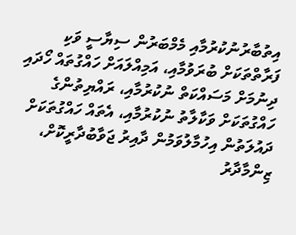އިތުބާރުނުކުރުމާއި މެމްބަރުން ސިޔާސީ ވަކި ފަރާތްތަކަށް ބުރަވުމާއި، އަމިއްލައަށް ހައްގުތައް ހޯދައި ދިނުމަށް މަސައްކަތް ނުކުރުމާއި، ރައްޔިތުންގެ ހައްގުތަކަށް ވަކާލާތު ނުކުރުމާއި، އެތައް ހައްގުތަކަށް ދައުލަތުން އިހުމާލުވަމުން ދާއިރު ޖަވާބުދާރީކޮށް، ޒިންމާދާރު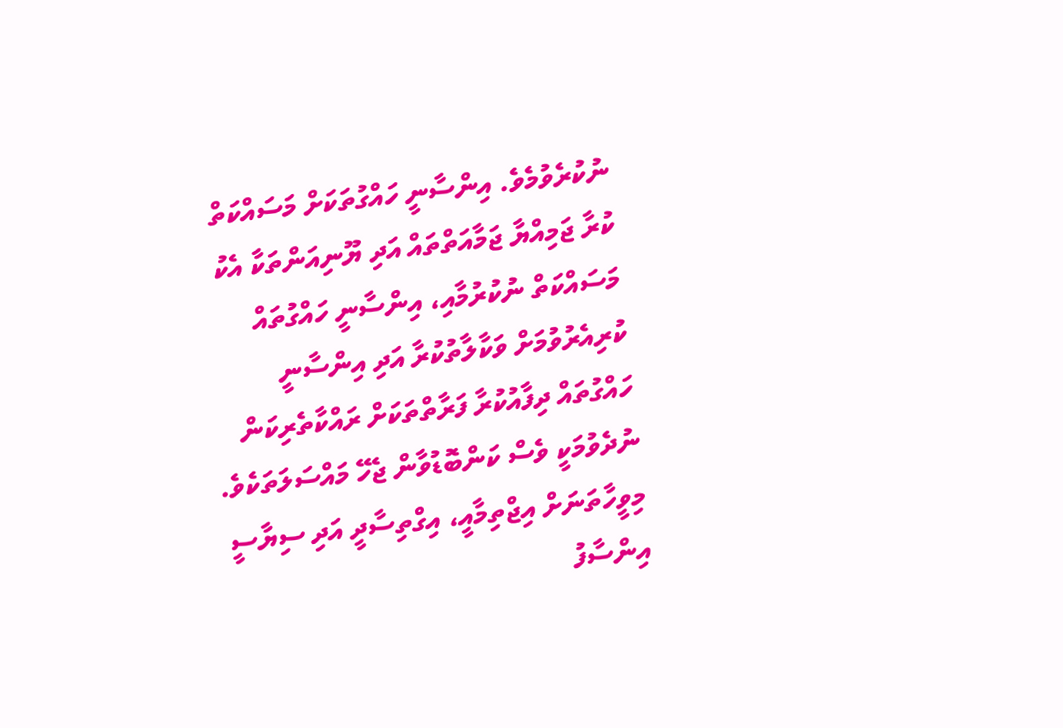ނުކުރެވުމެވެ. އިންސާނީ ހައްގުތަކަށް މަސައްކަތް ކުރާ ޖަމިއްޔާ ޖަމާއަތްތައް އަދި ޔޫނިއަންތަކާ އެކު މަސައްކަތް ނުކުރުމާއި، އިންސާނީ ހައްގުތައް ކުރިއެރުވުމަށް ވަކާލާތުކުރާ އަދި އިންސާނީ ހައްގުތައް ދިފާއުކުރާ ފަރާތްތަކަށް ރައްކާތެރިކަން ނުދެވުމަކީ ވެސް ކަންބޮޑުވާން ޖެހޭ މައްސަލަތަކެވެ.
މިވީހާތަނަށް އިޖްތިމާއީ، އިގްތިސާދީ އަދި ސިޔާސީ އިންސާފު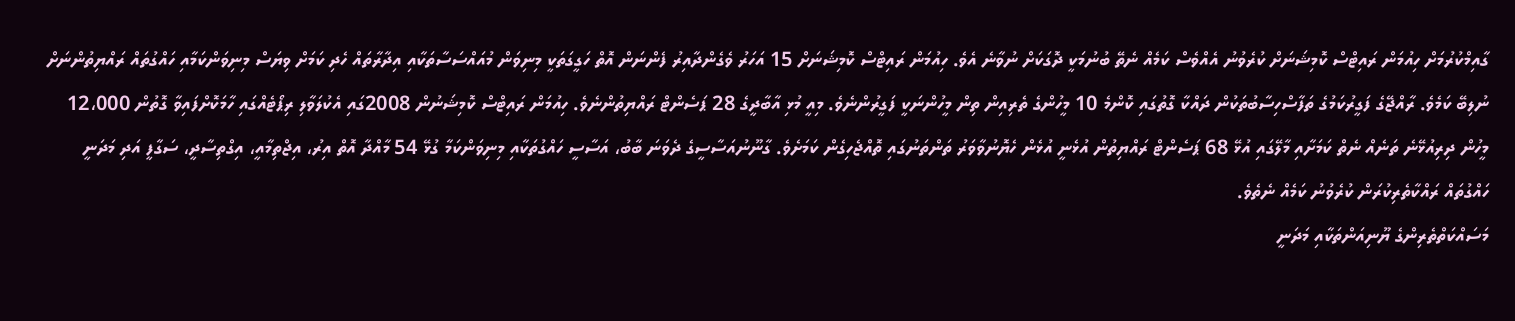ގާއިމްކުރުމަށް ހިއުމަން ރައިޓްސް ކޮމިޝަނަށް ކުރެވުނު އެއްވެސް ކަމެއް ނެތޭ ބުނުމަކީ ދޮގަކަށް ނުވާނެ އެވެ. ހިއުމަން ރައިޓްސް ކޮމިޝަނަށް 15 އަހަރު ވެގެންދާއިރު ފެންނަން އޮތް ހަގީގަތަކީ މިނިވަން މުއައްސަސާތަކާއި އިދާރާތައް ހެދި ކަމަށް ވިޔަސް މިނިވަންކަމާއި ހައްގުތައް ރައްޔިތުންނަށް ނުލިބޭ ކަމެވެ. ރާއްޖޭގެ ފަގީރުކަމުގެ ތަފާސްހިސާބުތަކުން ދައްކާ ގޮތުގައި ކޮންމެ 10 މީހުންގެ ތެރިއިން ތިން މީހުންނަކީ ފަގީރުންނެވެ. މިއީ މުޅި އާބާދީގެ 28 ޕަސެންޓް ރައްޔިތުންނެވެ. ހިއުމަން ރައިޓްސް ކޮމިޝަނުން 2008ގައި އެކުލަވާލި ރިޕޯޓެއްގައި ހާމަކޮށްފައިވާ ގޮތުން 12،000 މީހުން ދިރިއުޅޭނެ ތަނެއް ނެތް ކަމަށާއި މާލޭގައި އުޅޭ 68 ޕަސެންޓް ރައްޔިތުން އުޅެނީ އުޅެން ހެޔޮނުވާވަރު ތަންތަނުގައި ތޮއްޖެހިގެން ކަމަށެވެ. ގާނޫނުއަސާސީގެ ދެވަނަ ބާބު، އަސާސީ ހައްގުތަކާއި މިނިވަންކަމާ ގުޅޭ 54 މާއްދާ އޮތް އިރު، އިޖްތިމާއީ، އިގްތިސާދީ، ސަގާފީ އަދި މަދަނީ ހައްގުތައް ރައްކާތެރިކުރަން ކުރެވުނު ކަމެއް ނެތެވެ.
މަސައްކަތްތެރިންގެ ޔޫނިއަންތަކާއި މަދަނީ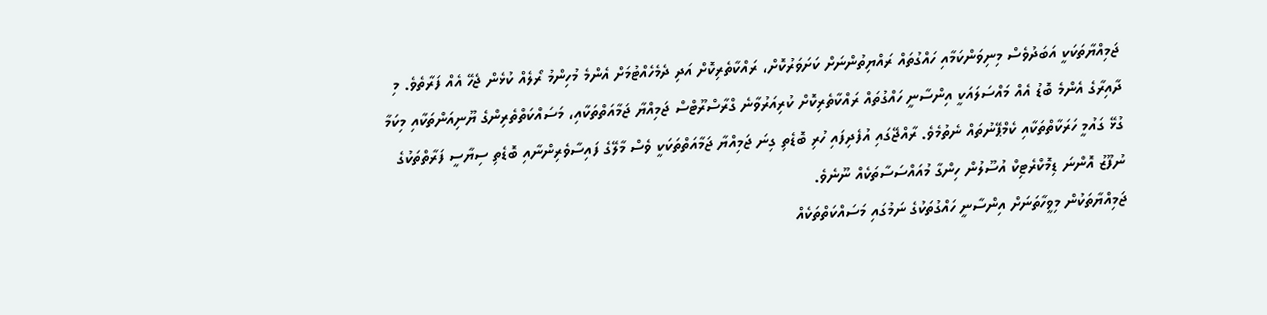ޖަމިއްޔާތަކަކީ އަބަދުވެސް މިނިވަންކަމާއި ހައްގުތައް ރައްޔިތުންނަށް ކަށަވަރުކޮށް، ރައްކާތެރިކޮށް އަދި ދެމެހެއްޓުމަށް އެންމެ މުހިންމު ރޯލެއް ކުޅެން ޖެހޭ އެއް ފަރާތެވެ. މި ދާއިރާގެ އެންމެ ބޮޑު އެއް މައްސަލައަކީ އިންސާނީ ހައްގުތައް ރައްކާތެރިކޮށް ކުރިއަރުވާނެ ގްރާސްރޫޓްސް ޖަމިއްޔާ ޖަމާއަތްތަކާއި، މަސައްކަތްތެރިންގެ ޔޫނިއަންތަކާއި މިކަމާ ގުޅޭ ގައުމީ ހަރަކާތްތަކާއި ކެމްޕޭނުތައް ނެތުމެވެ. ރާއްޖޭގައި އުފެދިފައި ހުރި ބޮޑެތި ގިނަ ޖަމިއްޔާ ޖަމާއަތްތަކަކީ ވެސް މާލޭގެ ފައިސާވެރިންނާއި ބޮޑެތި ސިޔާސީ ފަރާތްތަކުގެ ނުފޫޒު އޮންނަ ޑިމޮކްރެޓިކް އުސޫލުން ހިންގާ މުއައްސަސާތަކެއް ނޫނެވެ.
ޖަމިއްޔާތަކުން މިވީހާތަނަށް އިންސާނީ ހައްގުތަކުގެ ނަމުގައި މަސައްކަތްތަކެއް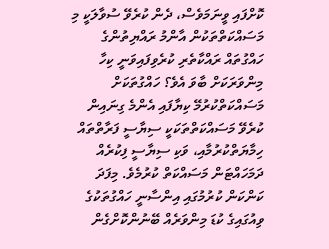ކޮށްފައި ވީނަމަވެސް، ދެން ކުރެވޭ ސުވާލަކީ މި މަސައްކަތްތަކުން އާންމު ރައްޔިތުންގެ ހައްގުތައް ރައްކާތެރި ކުރެވިފައިވަނީ ކިހާ މިންވަރަކަށް ބާވަ އެވެ؟ ހައްގުތަކަށް މަސައްކަތްކުރުމޭ ކިޔާފައި އެންމެ ގިނައިން ކުރެވޭ މަސައްކަތްތަކަކީ ސިޔާސީ ފަރާތްތައް ހިމާޔަތްކުރުމާއި، ވަކި ސިޔާސީ ފިކުރެއް ދަމަހައްޓަން މަސައްކަތް ކުރުމެވެ. މިފަދަ ކަންކަން ކުރުމުގައި އިންސާނީ ހައްގުތަކުގެ ވިއުގައިގެ ކުޑަ މިންވަރެއް ބޭނުންކޮށްގެން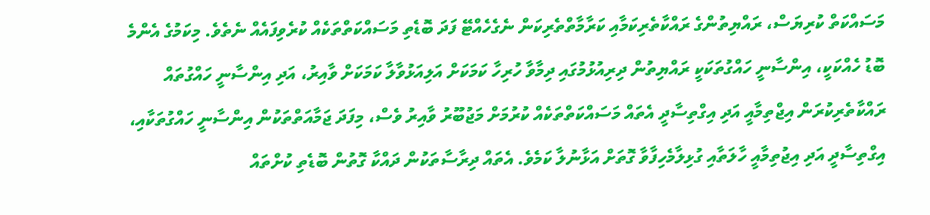މަސައްކަތް ކުރިޔަސް، ރައްޔިތުންގެ ރައްކާތެރިކަމާއި ކަރާމާތްތެރިކަން ނެގެހެއްޓޭ ފަދަ ބޮޑެތި މަސައްކަތްތަކެއް ކުރެވިފައެއް ނެތެވެ. މިކަމުގެ އެންމެ ބޮޑު ހެއްކަކީ، އިންސާނީ ހައްގުތަކަކީ ރައްޔިތުން ދިރިއުޅުމުގައި ދިމާވާ ހުރިހާ ކަމަކަށް އަލިއަޅުވާލާ ކަމަކަށް ވާއިރު، އަދި އިންސާނީ ހައްގުތައް ރައްކާތެރިކުރަން އިޖްތިމާއީ އަދި އިގްތިސާދީ އެތައް މަސައްކަތްތަކެއް ކުރުމަށް މަޖުބޫރު ވާއިރު ވެސް، މިފަދަ ޖަމާއަތްތަކުން އިންސާނީ ހައްގުތަކާއި، އިގްތިސާދީ އަދި އިޖުތިމާއީ ހާލަތާއި ގުޅިލާމެހިފާވާ ގޮތަށް އަޅާނުލާ ކަމެވެ. އެތައް ދިރާސާތަކުން ދައްކާ ގޮތުން ބޮޑެތި ކުށްތައް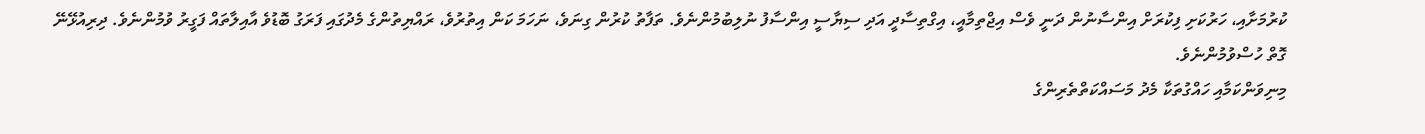ކުރުމަށާއި، ހަރުކަށި ފިކުރަށް އިންސާނުން ދަނީ ވެސް އިޖްތިމާއީ، އިގްތިސާދީ އަދި ސިޔާސީ އިންސާފު ނުލިބުމުންނެވެ. ތަފާތު ކުރުން ގިނަވެ، ނަހަމަ ކަން އިތުރުވެ، ރައްޔިތުންގެ މެދުގައި ފަރަގު ބޮޑުވެ އާއިލާތައް ފަގީރު ވުމުންނެވެ. ދިރިއުޅޭނޭ ގޮތް ހުސްވުމުންނެވެ.
މިނިވަންކަމާއި ހައްގުތަކާ މެދު މަސައްކަތްތެރިންގެ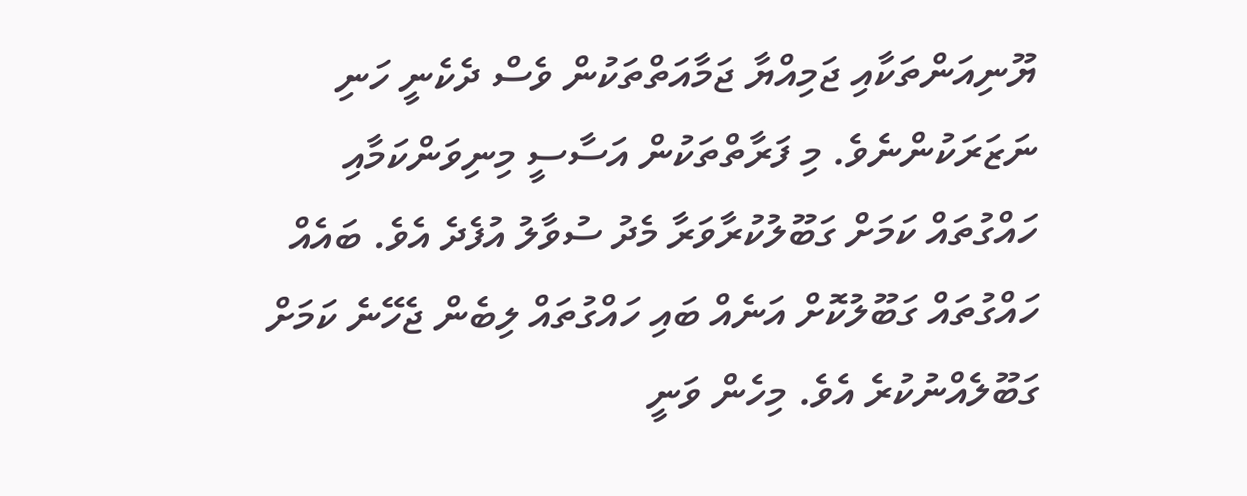ޔޫނިއަންތަކާއި ޖަމިއްޔާ ޖަމާއަތްތަކުން ވެސް ދެކެނީ ހަނި ނަޒަރަކުންނެވެ. މި ފަރާތްތަކުން އަސާސީ މިނިވަންކަމާއި ހައްގުތައް ކަމަށް ގަބޫލުކުރާވަރާ މެދު ސުވާލު އުފެދެ އެވެ. ބައެއް ހައްގުތައް ގަބޫލުކޮށް އަނެއް ބައި ހައްގުތައް ލިބެން ޖެހޭނެ ކަމަށް ގަބޫލެއްނުކުރެ އެވެ. މިހެން ވަނީ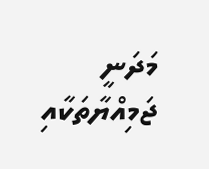މަދަނީ ޖަމިއްޔާތަކާއި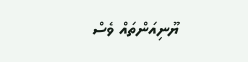ޔޫނިއަންތައް ވެސް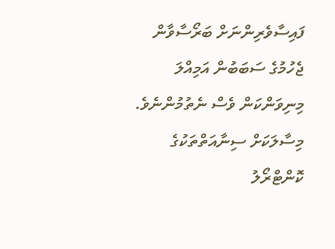ފައިސާވެރިންނަށް ބަރޯސާވާން ޖެހުމުގެ ސަބަބުން އަމިއްލަ މިނިވަންކަން ވެސް ނެތުމުންނެވެ. މިސާލަކަށް ސިނާއަތްތަކުގެ ކޮންޓްރޯލު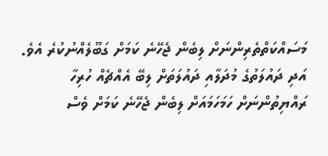މަސައްކަތްތެރިންނަށް ލިބެން ޖެހޭނެ ކަމަށް ގަބޫލެއްނުކުރެ އެވެ. އަދި ދައުލަތުގެ މުދަލާއި ދައުލަތަށް ލިބޭ އެއްޗެއް ހުރިހާ ރައްޔިތުންނަށް ހަމަހަމައަށް ލިބެން ޖެހޭނެ ކަމަށް ވެސް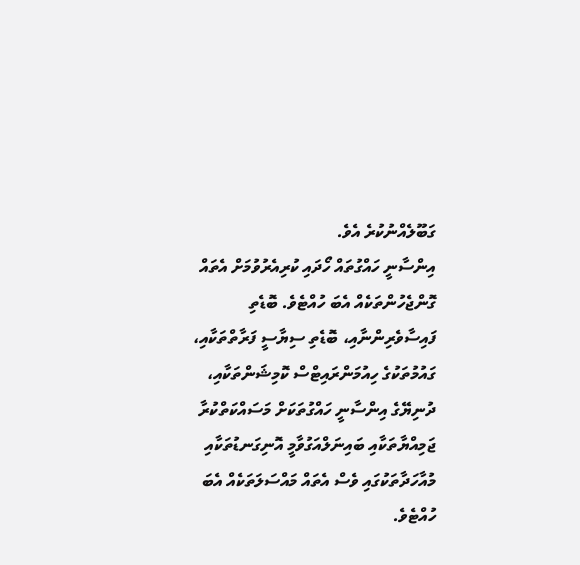ގަބޫލެއްނުކުރެ އެވެ.
އިންސާނީ ހައްގުތައް ހޯދައި ކުރިއެރުވުމަށް އެތައް ގޮންޖެހުންތަކެއް އެބަ ހުއްޓެވެ. ބޮޑެތި ފައިސާވެރިންނާއި، ބޮޑެތި ސިޔާސީ ފަރާތްތަކާއި، ގައުމުތަކުގެ ހިއުމަންރައިޓްސް ކޮމިޝަންތަކާއި، ދުނިޔޭގެ އިންސާނީ ހައްގުތަކަށް މަސައްކަތްކުރާ ޖަމިއްޔާތަކާއި ބައިނަލްއަގުވާމީ އޮނިގަނޑުތަކާއި މުއާހަދާތަކުގައި ވެސް އެތައް މައްސަލަތަކެއް އެބަ ހުއްޓެވެ.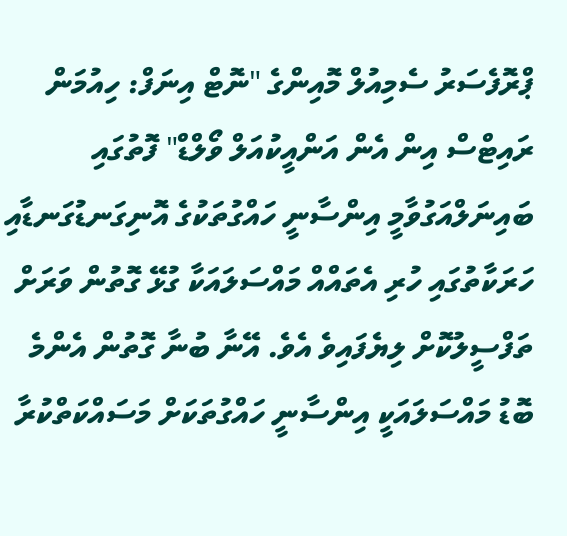ޕްރޮފެސަރު ސެމިއުލް މޮއިންގެ "ނޮޓް އިނަފް: ހިއުމަން ރައިޓްސް އިން އެން އަންއީކުއަލް ވޯލްޑް" ފޮތުގައި ބައިނަލްއަގުވާމީ އިންސާނީ ހައްގުތަކުގެ އޮނިގަނޑުގަނޑާއި ހަރަކާތުގައި ހުރި އެތައްއް މައްސަލައަކާ ގުޅޭ ގޮތުން ވަރަށް ތަފްސީލުކޮށް ލިޔެފައިވެ އެވެ. އޭނާ ބުނާ ގޮތުން އެންމެ ބޮޑު މައްސަލައަކީ އިންސާނީ ހައްގުތަކަށް މަސައްކަތްކުރާ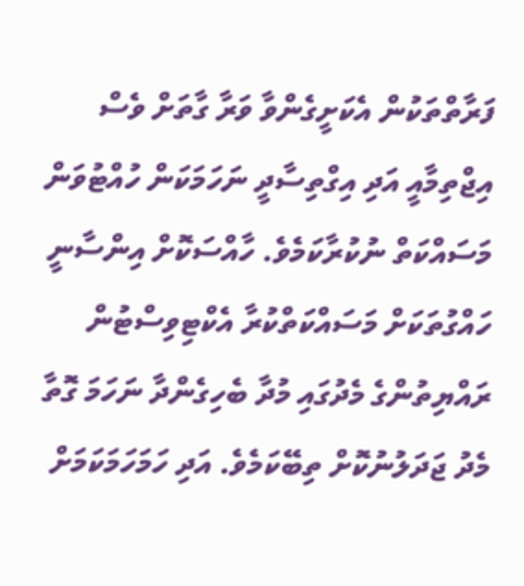ފަރާތްތަކުން އެކަށީގެންވާ ވަރާ ގާތަށް ވެސް އިޖްތިމާއީ އަދި އިގްތިސާދީ ނަހަމަކަން ހުއްޓުވަން މަސައްކަތް ނުކުރާކަމެވެ. ހާއްސަކޮށް އިންސާނީ ހައްގުތަކަށް މަސައްކަތްކުރާ އެކްޓިވިސްޓުން ރައްޔިތުންގެ މެދުގައި މުދާ ބެހިގެންދާ ނަހަމަ ގޮތާ މެދު ޖަދަލުނުކޮށް ތިބޭކަމެވެ. އަދި ހަމަހަމަކަމަށް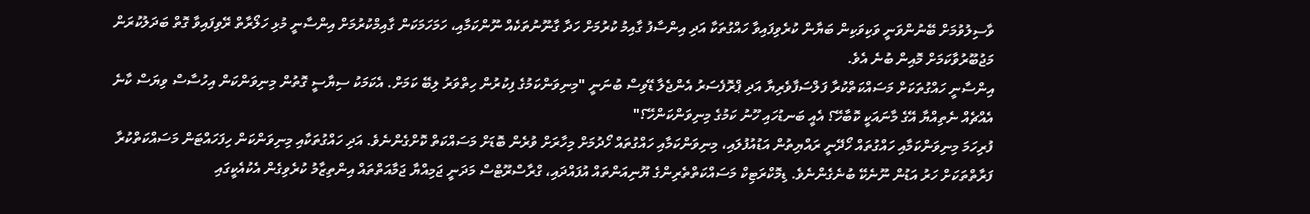ވާސިލުވުމަށް ބޭނުންވަނީ ވަކިވަކިން ބަޔާން ކުރެވިފައިވާ ހައްގުތަކާ އަދި އިންސާފު ގާއިމު ކުރުމަށް ހަދާ ގާނޫނުތަކެއް ނޫންކަމާއި، ހަމަހަމަކަން ގާއިމްކުރުމަށް އިންސާނީ މުޅި ހަލޯރާތް ރޭވިފައިވާ ގޮތް ބަދަލުކުރަން މަޖުބޫރުވާކަމަށް މޮއިން ބުނެ އެވެ.
އިންސާނީ ހައްގުތަކަށް މަސައްކަތްކުރާ ފަލްސަފާވެރިޔާ އަދި ޕްރޮފެސަރު އެންޖެލާ ޑޭވިސް ބުނަނީ "މިނިވަންކަމުގެ ފިކުރުން ހިތްވަރު ލިބޭ ކަމަށް. އެކަމަކު ސިޔާސީ ގޮތުން މިނިވަންކަން އިހުސާސް ވިޔަސް ކާނެ އެއްޗެއް ނެތިއްޔާ އޭގެ މާނައަކީ ކޮބާހޭ؟ އެއީ ބަނޑުހައި ހޫނު ކަމުގެ މިނިވަންކަންހޭ؟"
ފުރިހަމަ މިނިވަންކަމާއި ހައްގުތައް ހޯދޭނީ ރައްޔިތުން އަޑުއުފުލައި، މިނިވަންކަމާއި ހައްގުތައް ހޯދުމަށް މިހާރަށް ވުރެން ބޮޑަށް މަސައްކަތް ކޮށްގެންނެވެ. އަދި ހައްގުތަކާއި މިނިވަންކަން ހިފަހައްޓަން މަސައްކަތްކުރާ ފަރާތްތަކަށް ހަރު އަޑުން ނޫނެކޭ ބުނެގެންނެވެ. ޑިމޮކްރަޓިކް މަސައްކަތްތެރިންގެ ޔޫނިއަންތައް އުފައްދައި، ގްރާސްރޫޓްސް މަދަނީ ޖަމިއްޔާ ޖަމާއަތްތައް އިންތިޒާމު ކުރެވިގެން އެކުއެކީގައި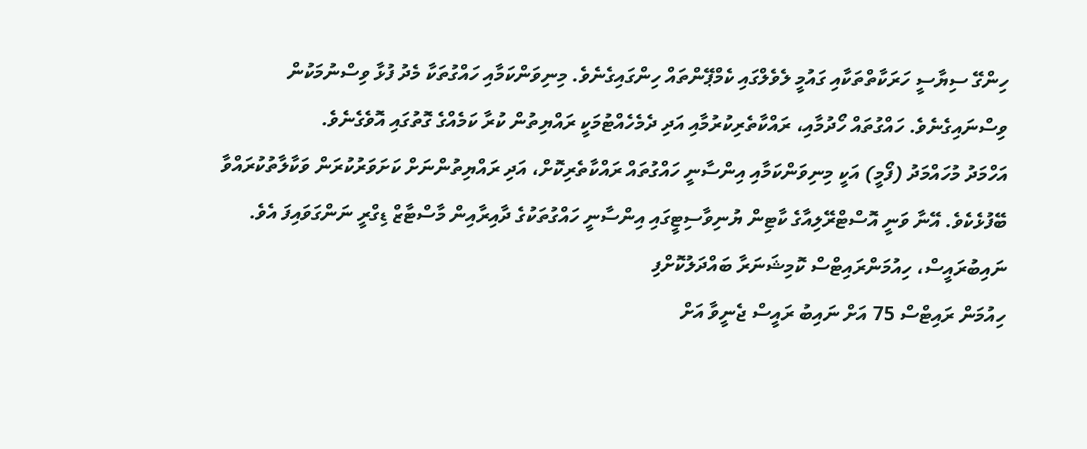ހިންގޭ ސިޔާސީ ހަރަކާތްތަކާއި ގައުމީ ލެވެލްގައި ކެމްޕޭންތައް ހިންގައިގެނެވެ. މިނިވަންކަމާއި ހައްގުތަކާ މެދު ފުޅާ ވިސްނުމަކުން ވިސްނައިގެނެވެ. ހައްގުތައް ހޯދުމާއި، ރައްކާތެރިކުރުމާއި އަދި ދެމެހެއްޓުމަކީ ރައްޔިތުން ކުރާ ކަމެއްގެ ގޮތުގައި އޮވެގެނެވެ.
އަހްމަދު މުހައްމަދު (ފޯމީ) އަކީ މިނިވަންކަމާއި އިންސާނީ ހައްގުތައް ރައްކާތެރިކޮށް، އަދި ރައްޔިތުންނަށް ކަށަވަރުކުރަން ވަކާލާތުކުރައްވާ ބޭފުޅެކެވެ. އޭނާ ވަނީ އޮސްޓްރޭލިއާގެ ކާޓިން ޔުނިވާސިޓީގައި އިންސާނީ ހައްގުތަކުގެ ދާއިރާއިން މާސްޓާޒް ޑިގްރީ ނަންގަވައިފަ އެވެ.
ނައިބުރައީސް، ހިއުމަންރައިޓްސް ކޮމިޝަނަރާ ބައްދަލުކޮށްފި
ހިއުމަން ރައިޓްސް 75 އަށް ނައިބު ރައީސް ޖެނީވާ އަށް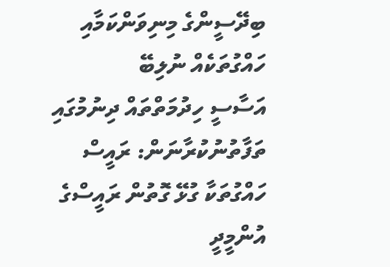ބިދޭސީންގެ މިނިވަންކަމާއި ހައްގުތަކެއް ނުލިބޭ
އަސާސީ ހިދުމަތްތައް ދިނުމުގައި ތަފާތުނުކުރާނަން: ރައީސް
ހައްގުތަކާ ގުޅޭ ގޮތުން ރައީސްގެ އުންމީދީ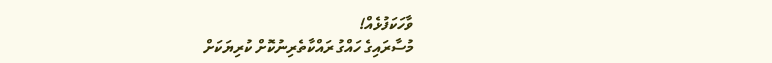ވާހަކަފުޅެއް!
މުސާރައިގެ ހައްގު ރައްކާތެރިނުކޮށް ކުރިޔަކަށް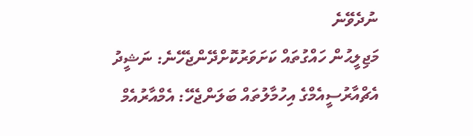ނުދެވޭނެ
މަޖިލީޙުން ހައްގުތައް ކަށަވަރުކޮށްދޭންޖެހޭނެ: ނަޝީދު
އެޗްއާރުސީއެމްގެ އިހުމާލުތައް ބަލަންޖެހޭ: އެމްއާރުއެމް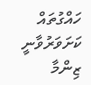ހައްގުތައް ކަށަވަރުވާނީ ޒިންމާ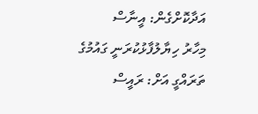އަދާކޮށްގެން: އީނާސް
މިހާރު ހިޔާލުފާޅުކުރަނީ ގައުމުގެ ތަރައްގީ އަށް: ރައީސް